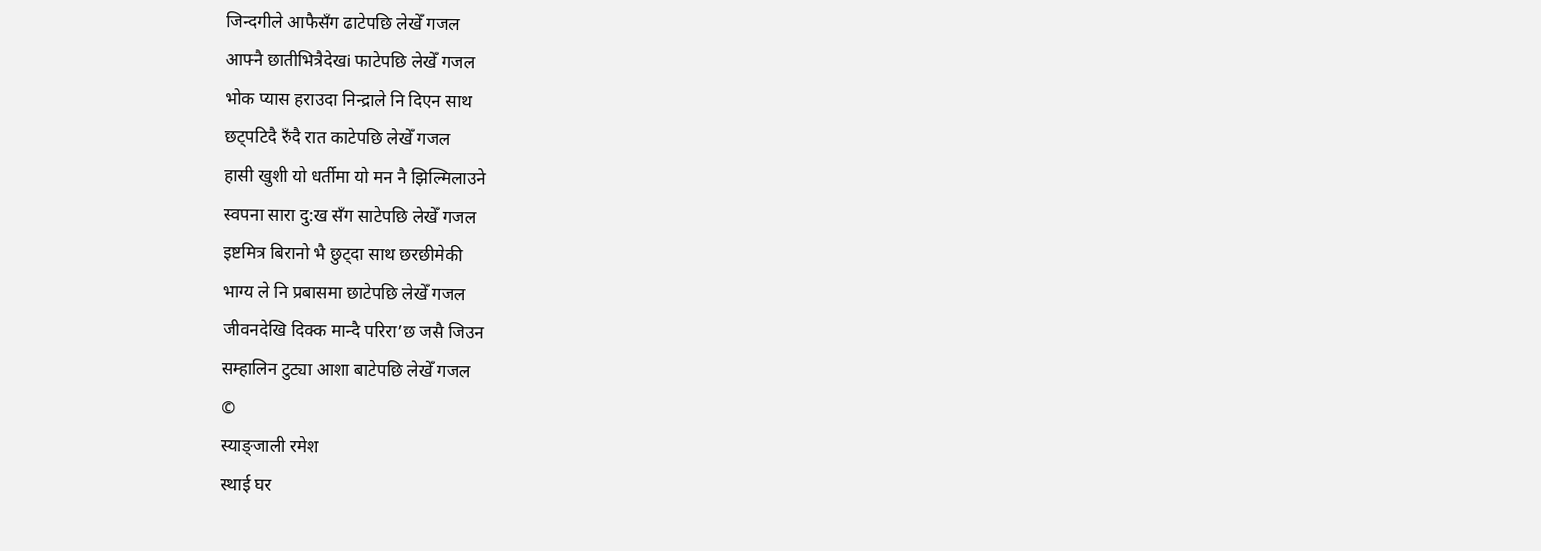जिन्दगीले आफैसँग ढाटेपछि लेखेँ गजल
आफ्नै छातीभित्रैदेखi फाटेपछि लेखेँ गजल
भोक प्यास हराउदा निन्द्राले नि दिएन साथ
छट्पटिदै रुँदै रात काटेपछि लेखेँ गजल
हासी खुशी यो धर्तीमा यो मन नै झिल्मिलाउने
स्वपना सारा दु:ख सँग साटेपछि लेखेँ गजल
इष्टमित्र बिरानो भै छुट्दा साथ छरछीमेकी
भाग्य ले नि प्रबासमा छाटेपछि लेखेँ गजल
जीवनदेखि दिक्क मान्दै परिरा’छ जसै जिउन
सम्हालिन टुट्या आशा बाटेपछि लेखेँ गजल
©
स्याङ्जाली रमेश
स्थाई घर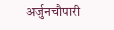अर्जुनचौपारी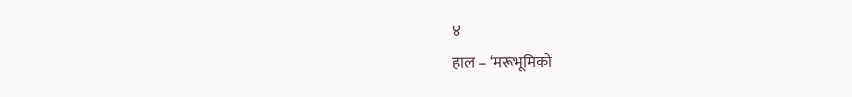४
हाल – ‘मरूभूमिको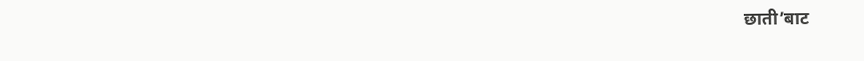छाती’बाट